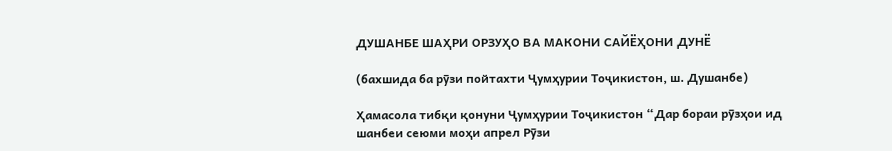ДУШАНБЕ ШАҲРИ ОРЗУҲО ВА МАКОНИ САЙЁҲОНИ ДУНЁ

(бахшида ба рӯзи пойтахти Ҷумҳурии Тоҷикистон, ш. Душанбе)

Ҳамасола тибқи қонуни Ҷумҳурии Тоҷикистон “Дар бораи рӯзҳои ид шанбеи сеюми моҳи апрел Рӯзи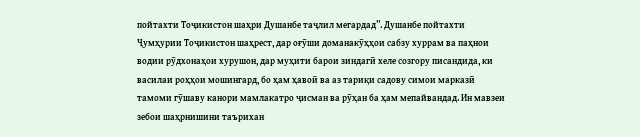пойтахти Тоҷикистон шаҳри Душанбе таҷлил мегардад”. Душанбе пойтахти Ҷумҳурии Тоҷикистон шаҳрест, дар оғӯши доманакӯҳҳои сабзу хуррам ва паҳнои водии рӯдхонаҳои хурушон, дар муҳити барои зиндагӣ хеле созгору писандида, ки василаи роҳҳои мошингард, бо ҳам ҳавоӣ ва аз тариқи садову симои марказӣ тамоми гӯшаву канори мамлакатро ҷисман ва рӯҳан ба ҳам мепайвандад. Ин мавзеи зебои шаҳрнишини таърихан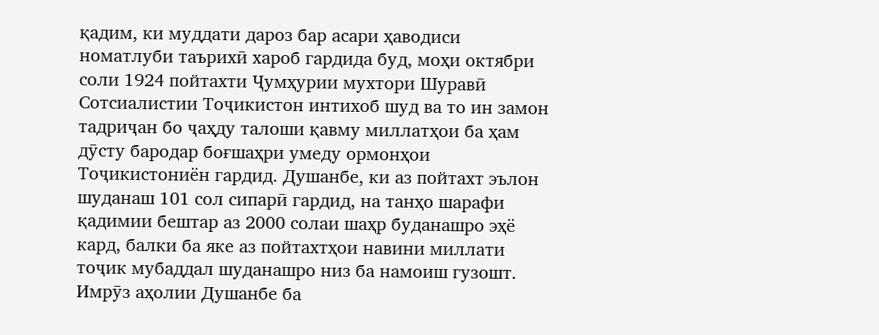қадим, ки муддати дароз бар асари ҳаводиси номатлуби таърихӣ хароб гардида буд, моҳи октябри соли 1924 пойтахти Ҷумҳурии мухтори Шуравӣ Сотсиалистии Тоҷикистон интихоб шуд ва то ин замон тадриҷан бо ҷаҳду талоши қавму миллатҳои ба ҳам дӯсту бародар боғшаҳри умеду ормонҳои Тоҷикистониён гардид. Душанбе, ки аз пойтахт эълон шуданаш 101 сол сипарӣ гардид, на танҳо шарафи қадимии бештар аз 2000 солаи шаҳр буданашро эҳё кард, балки ба яке аз пойтахтҳои навини миллати тоҷик мубаддал шуданашро низ ба намоиш гузошт. Имрӯз аҳолии Душанбе ба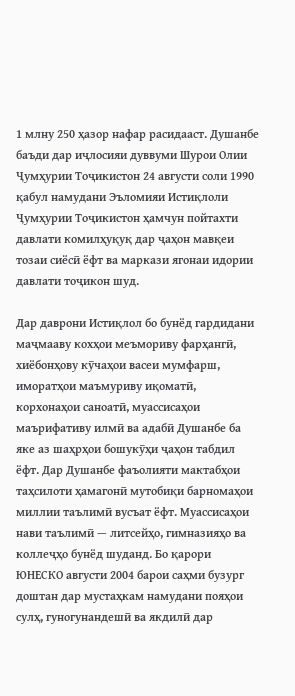1 млну 250 ҳазор нафар расидааст. Душанбе баъди дар иҷлосияи дуввуми Шурои Олии Ҷумҳурии Тоҷикистон 24 августи соли 1990 қабул намудани Эъломияи Истиқлоли Ҷумҳурии Тоҷикистон ҳамчун пойтахти давлати комилҳуқуқ дар ҷаҳон мавқеи тозаи сиёсӣ ёфт ва маркази ягонаи идории давлати тоҷикон шуд.

Дар даврони Истиқлол бо бунёд гардидани маҷмааву кохҳои меъмориву фарҳангӣ, хиёбонҳову кӯчаҳои васеи мумфарш, иморатҳои маъмуриву иқоматӣ, корхонаҳои саноатӣ, муассисаҳои маърифативу илмӣ ва адабӣ Душанбе ба яке аз шаҳрҳои бошукӯҳи ҷаҳон табдил ёфт. Дар Душанбе фаъолияти мактабҳои таҳсилоти ҳамагонӣ мутобиқи барномаҳои миллии таълимӣ вусъат ёфт. Муассисаҳои нави таълимӣ — литсейҳо, гимназияҳо ва коллеҷҳо бунёд шуданд. Бо қарори ЮНЕСКО августи 2004 барои саҳми бузург доштан дар мустаҳкам намудани пояҳои сулҳ, гуногунандешӣ ва якдилӣ дар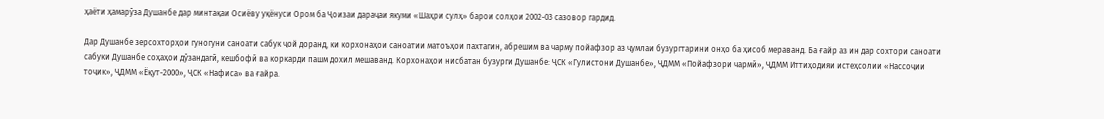ҳаёти ҳамарӯза Душанбе дар минтақаи Осиёву уқёнуси Ором ба Ҷоизаи дараҷаи якуми «Шаҳри сулҳ» барои солҳои 2002-03 сазовор гардид.

Дар Душанбе зерсохторҳои гуногуни саноати сабук ҷой доранд, ки корхонаҳои саноатии матоъҳои пахтагин, абрешим ва чарму пойафзор аз ҷумлаи бузургтарини онҳо ба ҳисоб мераванд. Ба ғайр аз ин дар сохтори саноати сабуки Душанбе соҳаҳои дӯзандагӣ, кешбофӣ ва коркарди пашм дохил мешаванд. Корхонаҳои нисбатан бузурги Душанбе: ҶСК «Гулистони Душанбе», ҶДММ «Пойафзори чармӣ», ҶДММ Иттиҳодияи истеҳсолии «Нассоҷии тоҷик», ҶДММ «Ёқут-2000», ҶСК «Нафиса» ва ғайра.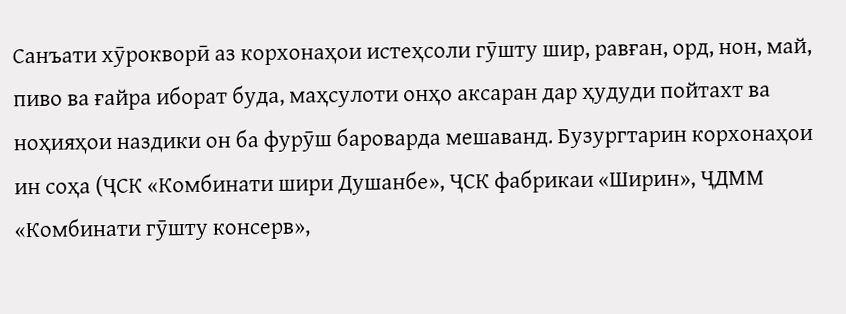Санъати хӯрокворӣ аз корхонаҳои истеҳсоли гӯшту шир, равған, орд, нон, май, пиво ва ғайра иборат буда, маҳсулоти онҳо аксаран дар ҳудуди пойтахт ва ноҳияҳои наздики он ба фурӯш бароварда мешаванд. Бузургтарин корхонаҳои ин соҳа (ҶСК «Комбинати шири Душанбе», ҶСК фабрикаи «Ширин», ҶДММ «Комбинати гӯшту консерв»,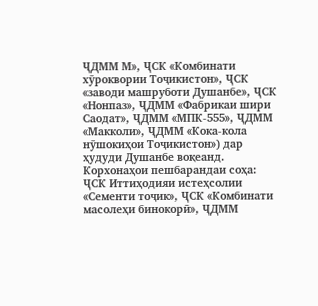ҶДММ М», ҶСК «Комбинати хӯроквории Тоҷикистон», ҶСК «заводи машруботи Душанбе», ҶСК «Нонпаз», ҶДММ «Фабрикаи шири Саодат», ҶДММ «МПК-555», ҶДММ «Макколи», ҶДММ «Кока-кола нӯшокиҳои Тоҷикистон») дар ҳудуди Душанбе воқеанд. Корхонаҳои пешбарандаи соҳа: ҶСК Иттиҳодияи истеҳсолии «Сементи тоҷик», ҶСК «Комбинати масолеҳи бинокорӣ», ҶДММ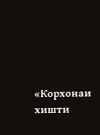«Корхонаи хишти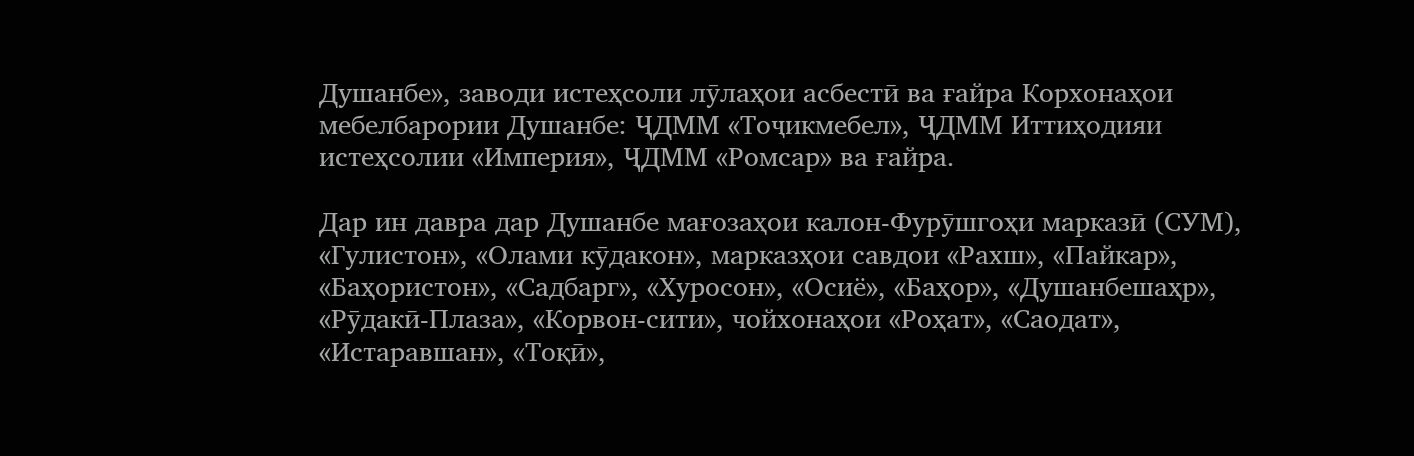Душанбе», заводи истеҳсоли лӯлаҳои асбестӣ ва ғайра Корхонаҳои мебелбарории Душанбе: ҶДММ «Тоҷикмебел», ҶДММ Иттиҳодияи истеҳсолии «Империя», ҶДММ «Ромсар» ва ғайра.

Дар ин давра дар Душанбе мағозаҳои калон-Фурӯшгоҳи марказӣ (СУМ), «Гулистон», «Олами кӯдакон», марказҳои савдои «Рахш», «Пайкар», «Баҳористон», «Садбарг», «Хуросон», «Осиё», «Баҳор», «Душанбешаҳр», «Рӯдакӣ-Плаза», «Корвон-сити», чойхонаҳои «Роҳат», «Саодат», «Истаравшан», «Тоқӣ»,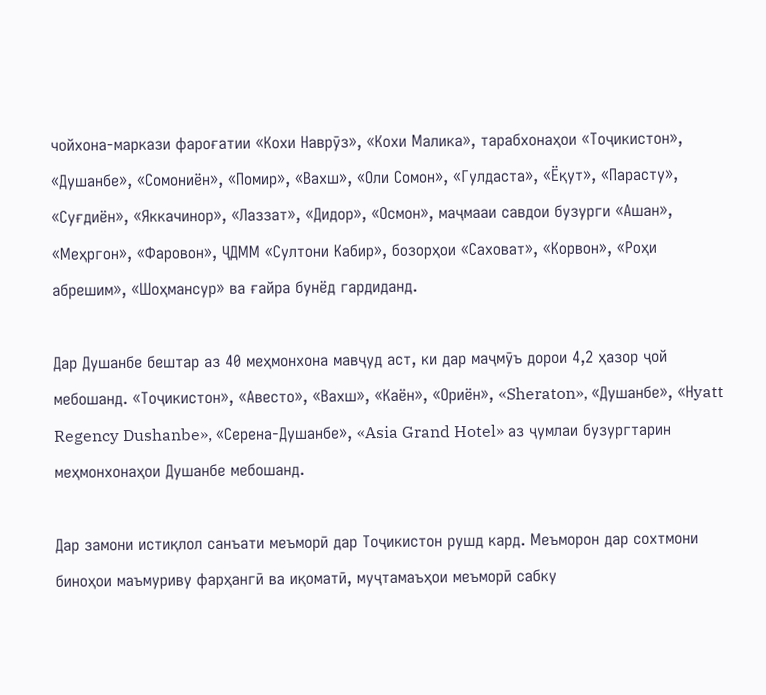чойхона-маркази фароғатии «Кохи Наврӯз», «Кохи Малика», тарабхонаҳои «Тоҷикистон», «Душанбе», «Сомониён», «Помир», «Вахш», «Оли Сомон», «Гулдаста», «Ёқут», «Парасту», «Суғдиён», «Яккачинор», «Лаззат», «Дидор», «Осмон», маҷмааи савдои бузурги «Ашан», «Меҳргон», «Фаровон», ҶДММ «Султони Кабир», бозорҳои «Саховат», «Корвон», «Роҳи абрешим», «Шоҳмансур» ва ғайра бунёд гардиданд.

Дар Душанбе бештар аз 40 меҳмонхона мавҷуд аст, ки дар маҷмӯъ дорои 4,2 ҳазор ҷой мебошанд. «Тоҷикистон», «Авесто», «Вахш», «Каён», «Ориён», «Sheraton», «Душанбе», «Нyatt Regency Dushanbe», «Серена-Душанбе», «Asia Grand Hotel» аз ҷумлаи бузургтарин меҳмонхонаҳои Душанбе мебошанд.

Дар замони истиқлол санъати меъморӣ дар Тоҷикистон рушд кард. Меъморон дар сохтмони биноҳои маъмуриву фарҳангӣ ва иқоматӣ, муҷтамаъҳои меъморӣ сабку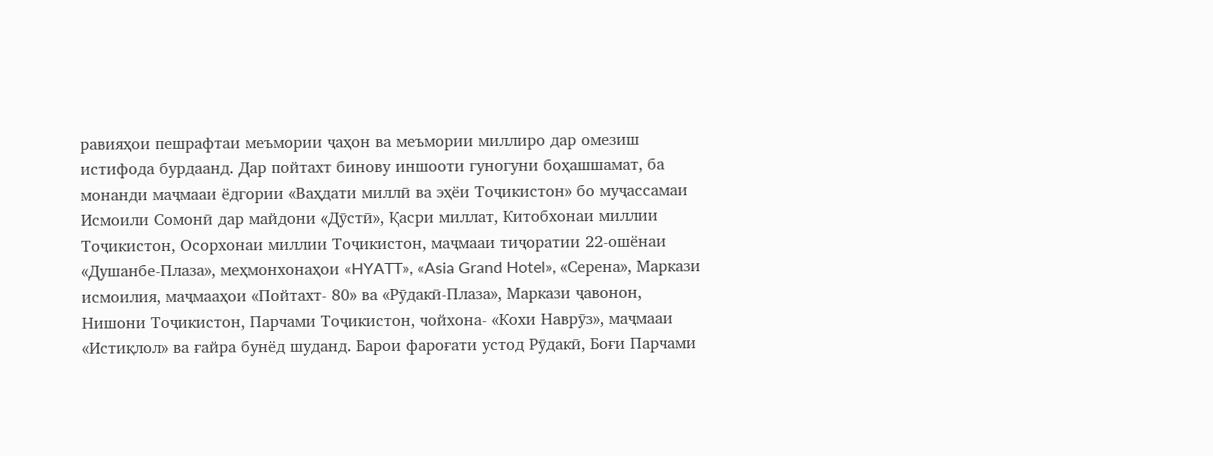равияҳои пешрафтаи меъмории ҷаҳон ва меъмории миллиро дар омезиш истифода бурдаанд. Дар пойтахт бинову иншооти гуногуни боҳашшамат, ба монанди маҷмааи ёдгории «Ваҳдати миллӣ ва эҳёи Тоҷикистон» бо муҷассамаи Исмоили Сомонӣ дар майдони «Дӯстӣ», Қасри миллат, Китобхонаи миллии Тоҷикистон, Осорхонаи миллии Тоҷикистон, маҷмааи тиҷоратии 22-ошёнаи «Душанбе-Плаза», меҳмонхонаҳои «HYATT», «Asia Grand Hotel», «Серена», Маркази исмоилия, маҷмааҳои «Пойтахт- 80» ва «Рӯдакӣ-Плаза», Маркази ҷавонон, Нишони Тоҷикистон, Парчами Тоҷикистон, чойхона- «Кохи Наврӯз», маҷмааи «Истиқлол» ва ғайра бунёд шуданд. Барои фароғати устод Рӯдакӣ, Боғи Парчами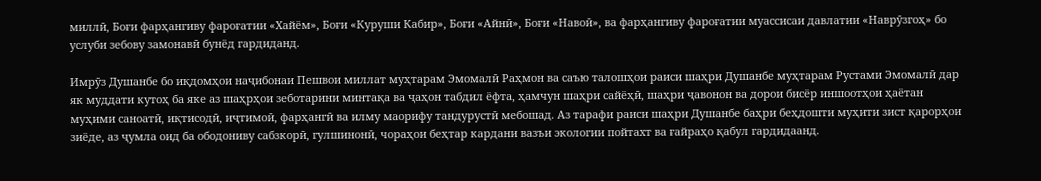миллӣ, Боғи фарҳангиву фароғатии «Хайём», Боғи «Куруши Кабир», Боғи «Айнӣ», Боғи «Навоӣ», ва фарҳангиву фароғатии муассисаи давлатии «Наврӯзгоҳ» бо услуби зебову замонавӣ бунёд гардиданд.

Имрӯз Душанбе бо иқдомҳои наҷибонаи Пешвои миллат муҳтарам Эмомалӣ Раҳмон ва саъю талошҳои раиси шаҳри Душанбе муҳтарам Рустами Эмомалӣ дар як муддати кутоҳ ба яке аз шаҳрҳои зеботарини минтақа ва ҷаҳон табдил ёфта, ҳамчун шаҳри сайёҳӣ, шаҳри ҷавонон ва дорои бисёр иншоотҳои ҳаётан муҳими саноатӣ, иқтисодӣ, иҷтимоӣ, фарҳангӣ ва илму маорифу тандурустӣ мебошад. Аз тарафи раиси шаҳри Душанбе баҳри беҳдошти муҳити зист қарорҳои зиёде, аз ҷумла оид ба ободониву сабзкорӣ, гулшинонӣ, чораҳои беҳтар кардани вазъи экологии пойтахт ва ғайраҳо қабул гардидаанд.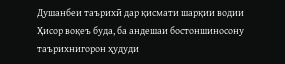Душанбеи таърихӣ дар қисмати шарқии водии Ҳисор воқеъ буда, ба андешаи бостоншиносону таърихнигорон ҳудуди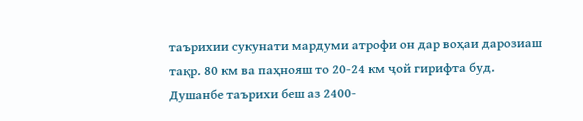таърихии сукунати мардуми атрофи он дар воҳаи дарозиаш тақр. 80 км ва паҳнояш то 20-24 км ҷой гирифта буд. Душанбе таърихи беш аз 2400-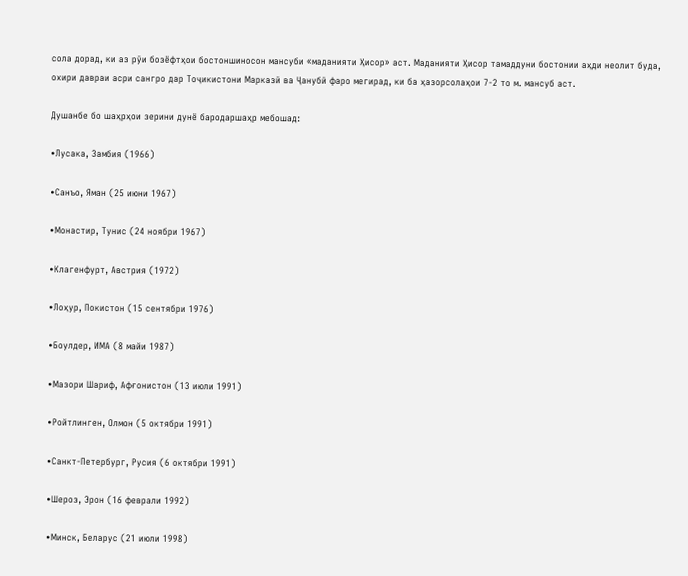сола дорад, ки аз рӯи бозёфтҳои бостоншиносон мансуби «маданияти Ҳисор» аст. Маданияти Ҳисор тамаддуни бостонии аҳди неолит буда, охири давраи асри сангро дар Тоҷикистони Марказӣ ва Ҷанубӣ фаро мегирад, ки ба ҳазорсолаҳои 7-2 то м. мансуб аст.

Душанбе бо шаҳрҳои зерини дунё бародаршаҳр мебошад:

•Лусака, Замбия (1966)

•Санъо, Яман (25 июни 1967)

•Монастир, Тунис (24 ноябри 1967)

•Клагенфурт, Австрия (1972)

•Лоҳур, Покистон (15 сентябри 1976)

•Боулдер, ИМА (8 майи 1987)

•Мазори Шариф, Афғонистон (13 июли 1991)

•Ройтлинген, Олмон (5 октябри 1991)

•Санкт-Петербург, Русия (6 октябри 1991)

•Шероз, Эрон (16 феврали 1992)

•Минск, Беларус (21 июли 1998)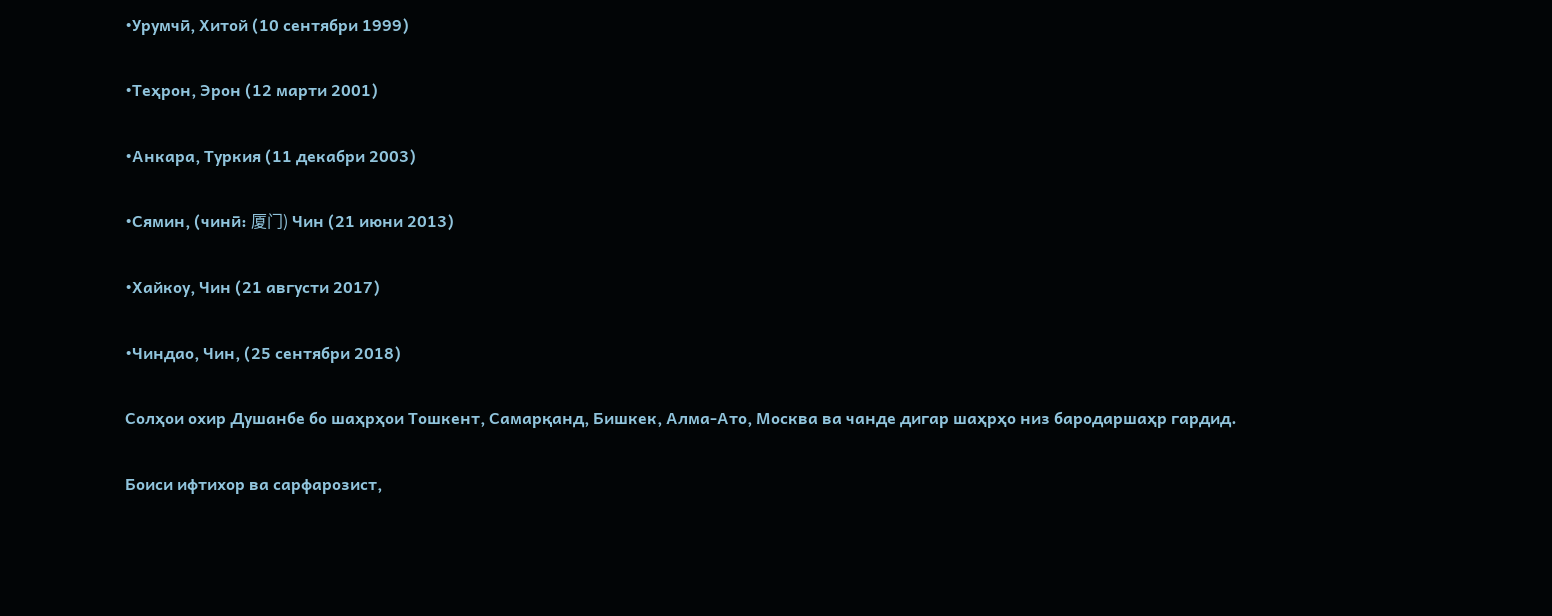•Урумчӣ, Хитой (10 сентябри 1999)

•Теҳрон, Эрон (12 марти 2001)

•Анкара, Туркия (11 декабри 2003)

•Сямин, (чинӣ: 厦门) Чин (21 июни 2013)

•Хайкоу, Чин (21 августи 2017)

•Чиндао, Чин, (25 сентябри 2018)

Солҳои охир Душанбе бо шаҳрҳои Тошкент, Самарқанд, Бишкек, Алма-Ато, Москва ва чанде дигар шаҳрҳо низ бародаршаҳр гардид.

Боиси ифтихор ва сарфарозист,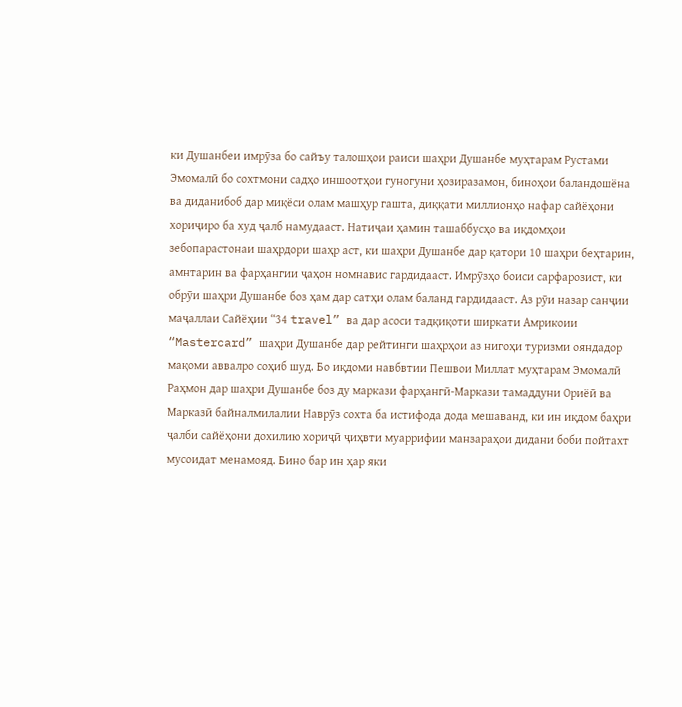ки Душанбеи имрӯза бо сайъу талошҳои раиси шаҳри Душанбе муҳтарам Рустами Эмомалӣ бо сохтмони садҳо иншоотҳои гуногуни ҳозиразамон, биноҳои баландошёна ва диданибоб дар миқёси олам машҳур гашта, диққати миллионҳо нафар сайёҳони хориҷиро ба худ ҷалб намудааст. Натиҷаи ҳамин ташаббусҳо ва иқдомҳои зебопарастонаи шаҳрдори шаҳр аст, ки шаҳри Душанбе дар қатори 10 шаҳри беҳтарин, амнтарин ва фарҳангии ҷаҳон номнавис гардидааст. Имрӯзҳо боиси сарфарозист, ки обрӯи шаҳри Душанбе боз ҳам дар сатҳи олам баланд гардидааст. Аз рӯи назар санҷии маҷаллаи Сайёҳии “34 travel” ва дар асоси тадқиқоти ширкати Амрикоии “Mastercard” шаҳри Душанбе дар рейтинги шаҳрҳои аз нигоҳи туризми ояндадор мақоми аввалро соҳиб шуд. Бо иқдоми навбвтии Пешвои Миллат муҳтарам Эмомалӣ Раҳмон дар шаҳри Душанбе боз ду маркази фарҳангӣ-Маркази тамаддуни Ориёӣ ва Марказӣ байналмилалии Наврӯз сохта ба истифода дода мешаванд, ки ин иқдом баҳри ҷалби сайёҳони дохилию хориҷӣ ҷиҳвти муаррифии манзараҳои дидани боби пойтахт мусоидат менамояд. Бино бар ин ҳар яки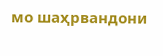мо шаҳрвандони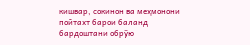кишвар, сокинон ва меҳмонони пойтахт барои баланд бардоштани обрӯю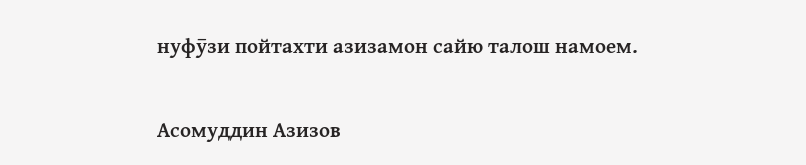нуфӯзи пойтахти азизамон сайю талош намоем.

Асомуддин Азизов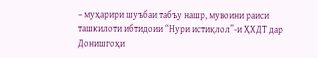– муҳарири шуъбаи табъу нашр, мувоини раиси ташкилоти ибтидоии “Нури истиқлол”-и ҲХДТ дар Донишгоҳи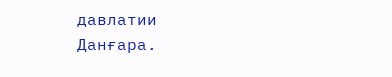давлатии Данғара.